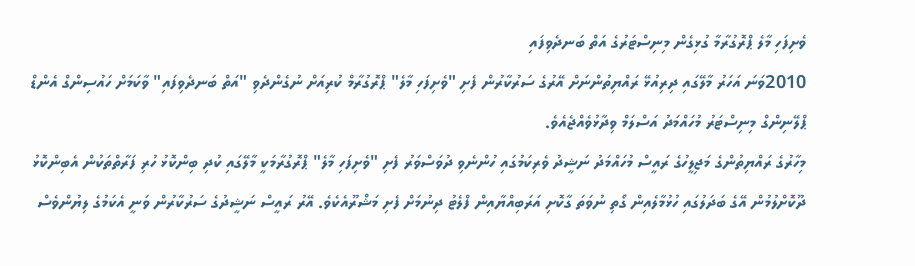ވެށިފަހި މާލެ ޕްރޮގުރާމާ ގުޅިގެން މިނިސްޓަރުގެ އަތް ބަނދެވިފައި
2010ވަނަ އަހަރު މާލޭގައި ދިރިއުޅޭ ރައްޔިތުންނަށް އޭރުގެ ސަރުކާރުން ފެށި "ވެށިފަހި މާލެ" ޕްރޮގުރާމް ކުރިއަށް ނުގެންދެވި "އަތް ބަނދެވިފައި" ވާކަމަށް ހައުސިންގް އެންޑް ޕްލޭނިންގް މިނިސްޓަރު މުހައްމަދު އަސްލަމް ވިދާޅުވެއްޖެއެވެ.
މިހާރުގެ ރައްޔިތުންގެ މަޖިލީހުގެ ރައީސް މުހައްމަދު ނަޝީދު ވެރިކަމުގައި ހުންނެވި ދުވަސްވަރު ފެށި "ވެށިފަހި މާލެ" ޕްރޮގުރާމަކީ މާލޭގައި ކުދި ބިންކޮޅު ހުރި ފަރާތްތަކުން އެބިންކޮޅު ދޫކޮށްލުމުން އޭގެ ބަދަލުގައި ހުޅުމާލެއިން ގޯތި ނުވަތަ ގާކޮށި އަރަބިއްޔާއިން ފްލެޓު ދިނުމަށް ފެށި މަޝްރޫއެކެވެ. އޭރު ރައީސް ނަޝީދުގެ ސަރުކާރުން ވަނީ އެކަމުގެ ލިޔުންވެސް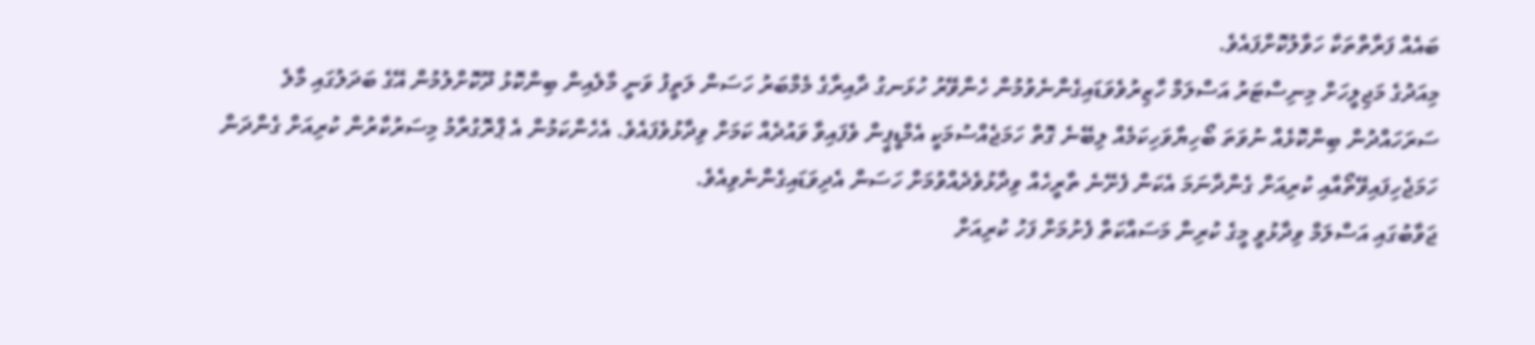ބައެއް ފަރާތްތަކާ ހަވާލުކޮށްފައެވެ.
މިއަދުގެ މަޖިލީހަށް މިނިސްޓަރު އަސްލަމް ހާޒިރުވެވަޑައިގެންނެވުމުން ހެންވޭރު ހުޅަނގު ދާއިރާގެ މެމްބަރު ހަސަން ލަތީފު ވަނީ މާލެއިން ބިންކޮޅު ދޫކޮށްލުމުން އޭގެ ބަދަލުގައި މާލެ ސަރަހައްދުން ބިންކޮޅެއް ނުވަތަ ބޯހިޔާވަހިކަމެއް ލިބޭނެ ގޮތް ހަމަޖެއްސުމަކީ އެމްޑީޕީން ވެފައިވާ ވައުދެއް ކަމަށް ވިދާޅުވެފައެވެ. އެހެންކަމުން އެ ޕްރޮގުރާމު މިސަރުކާރުން ކުރިއަށް ގެންދަން ހަމަޖެހިފައިވޭތޯއާއި ކުރިއަށް ގެންދާނަމަ އެކަން ފެށޭނެ ތާރީހެއް ވިދާޅުވެދެއްވުމަށް ހަސަން އެދިވަޑައިގެންނެވިއެވެ.
ޖަވާބުގައި އަސްލަމް ވިދާޅުވީ މީގެ ކުރިން މަސައްކަތް ފެށުމަށް ފަހު ކުރިއަށް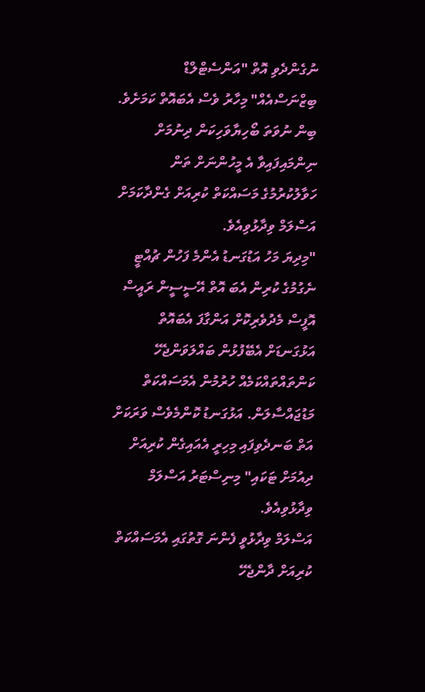ނުގެންދެވި އޮތް "އަންސެޓްލްޑް ބިޒްނަސްއެއް" މިހާރު ވެސް އެބައޮތް ކަމަށެވެ. ބިން ނުވަތަ ބޯހިޔާވަހިކަން ދިނުމަށް ނިންމައިފައިވާ އެ މީހުންނަށް ތަން ހަވާލުކުރުމުގެ މަސައްކަތް ކުރިއަށް ގެންދާކަމަށް އަސްލަމް ވިދާޅުވިއެވެ.
"މިދިޔަ މަހު އަޑުގަނޑު އެންމެ ފަހުން ޗުއްޓީ ނެގުމުގެ ކުރިން އެބަ އޮތް އޭސީސީން ރައީސް އޮފީސް މެދުވެރިކޮށް އަންގާފަ އެބައޮތް އަޅުގަނޑަށް އެބޭފުޅުން ބައްލަވަންޖެހޭ ކަންތައްތައްކަމެއް ހުރުމުން އެމަސައްކަތް މަޑުޖައްސާލަން. އަޅުގަނޑު ކޮންމެވެސް ވަރަކަށް އަތް ބަނދެވިފައި މިހިރީ އެއައިގެން ކުރިއަށް ދިއުމަށް ޓަކައި" މިނިސްޓަރު އަސްލަމް ވިދާޅުވިއެވެ.
އަސްލަމް ވިދާޅުވީ ފެންނަ ގޮތުގައި އެމަސައްކަތް ކުރިއަށް ދާންޖެހޭ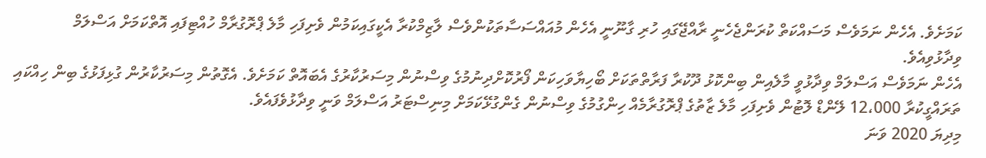ކަމަށެވެ. އެހެން ނަމަވެސް މަސައްކަތް ކުރަންޖެހެނީ ރާއްޖޭގައި ހުރި ގާނޫނީ އެހެން މުއައްސަސާތަކުންވެސް ލާޒިމްކުރާ އެކީގައިކަމުން ވެށިފަހި މާލެ ޕްރޮގުރާމް ހުއްޓިފައި އޮތްކަމަށް އަސްލަމް ވިދާޅުވިއެވެ.
އެހެން ނަމަވެސް އަސްލަމް ވިދާޅުވީ މާލެއިން ބިންކޮޅު ދޫކުރާ ފަރާތްތަކަށް ބޯހިޔާވަހިކަން ފޯރުކޮށްދިނުމުގެ ވިސްނުން މިސަރުކާރުގެ އެބައޮތް ކަމަށެވެ. އެގޮތުން މިސަރުކާރުން ގުޅިފަޅުގެ ބިން ހިއްކައި ތަރައްގީކުރާ 12،000 ލޭންޑް ލޮޓުން ވެށިފަހި މާލެ ޒާތުގެ ޕްރޮގުރާމެއް ހިންގުމުގެ ވިސްނުން ގެންގުޅޭކަމަށް މިނިސްޓަރު އަސްލަމް ވަނީ ވިދާޅުވެފައެވެ.
މިދިޔަ 2020 ވަނަ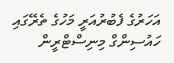އަހަރުގެ ފެބުރުއަރީ މަހުގެ ތެރޭގައި ހައުސިންގް މިނިސްޓްރީން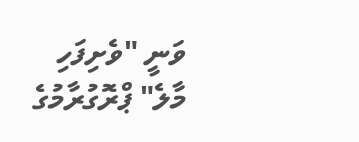ވަނީ "ވެށިފަހި މާލެ" ޕްރޮގުރާމުގެ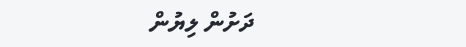ދަށުން ލިޔުން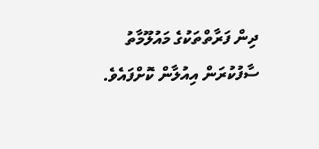ދިން ފަރާތްތަކުގެ މައުލޫމާތު ސާފުކުރަން އިއުލާން ކޮށްފައެވެ.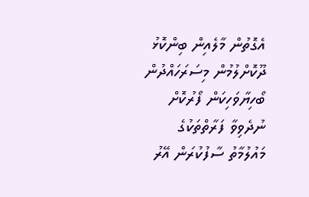އެގޮތުން މާލެއިން ބިންކޮޅު ދޫކޮށްލުމުން މިސަރަހައްދުން ބޯހިޔާވަހިކަން ފޯރުކޮށް ނުދެވިވާ ފަރާތްތަކުގެ މައުލުމާތު ސާފުކުރަން އޭރު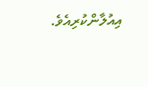އިއުލާންކުރިއެވެ.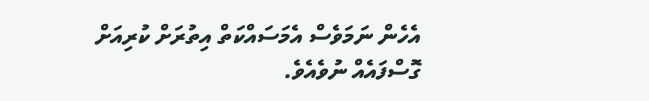އެހެން ނަމަވެސް އެމަސައްކަތް އިތުރަށް ކުރިއަށް ގޮސްފައެއް ނުވެއެވެ.